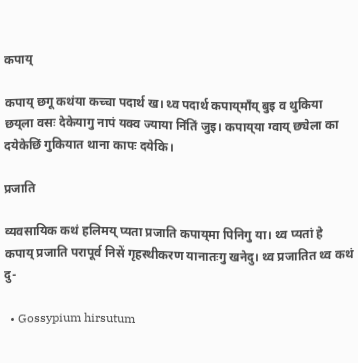कपाय्‌

कपाय्‌ छगू कथंया कच्चा पदार्थ ख। थ्व पदार्थ कपाय्‌माँय् बुइ व थुकिया छय्‌ला वसः देकेयागु नापं यक्व ज्याया निंतिं जुइ। कपाय्‌या ग्वाय्‌ छ्येला का दयेकेछिं गुकियात थाना कापः दयेकि।

प्रजाति

व्यवसायिक कथं हलिमय् प्यता प्रजाति कपाय्‌मा पिनिगु या। थ्व प्यतां हे कपाय् प्रजाति परापूर्व निसें गृहस्थीकरण यानातःगु खनेदु। थ्व प्रजातित थ्व कथं दु-

  • Gossypium hirsutum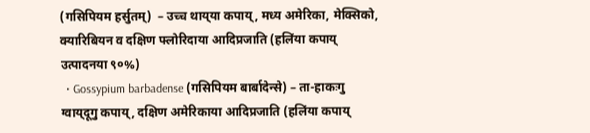(गसिपियम हर्सुतम्)  – उच्च थाय्‌या कपाय्, मध्य अमेरिका, मेक्सिको, क्यारिबियन व दक्षिण फ्लोरिदाया आदिप्रजाति (हलिंया कपाय्‌ उत्पादनया ९०%)
  • Gossypium barbadense (गसिपियम बार्बादेन्से) – ता-हाकःगु ग्वाय्‌दूगु कपाय्, दक्षिण अमेरिकाया आदिप्रजाति (हलिंया कपाय्‌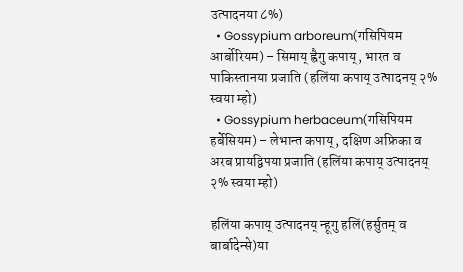उत्पादनया ८%)
  • Gossypium arboreum(गसिपियम आर्बोरियम) – सिमाय् ह्वैगु कपाय्, भारत व पाकिस्तानया प्रजाति (हलिंया कपाय् उत्पादनय् २% स्वया म्हो)
  • Gossypium herbaceum(गसिपियम हर्बेसियम) – लेभान्त कपाय्, दक्षिण अफ्रिका व अरब प्रायद्विपया प्रजाति (हलिंया कपाय् उत्पादनय् २% स्वया म्हो)

हलिंया कपाय् उत्पादनय् न्हूगु हलिं(हर्सुतम् व बार्बादेन्से)या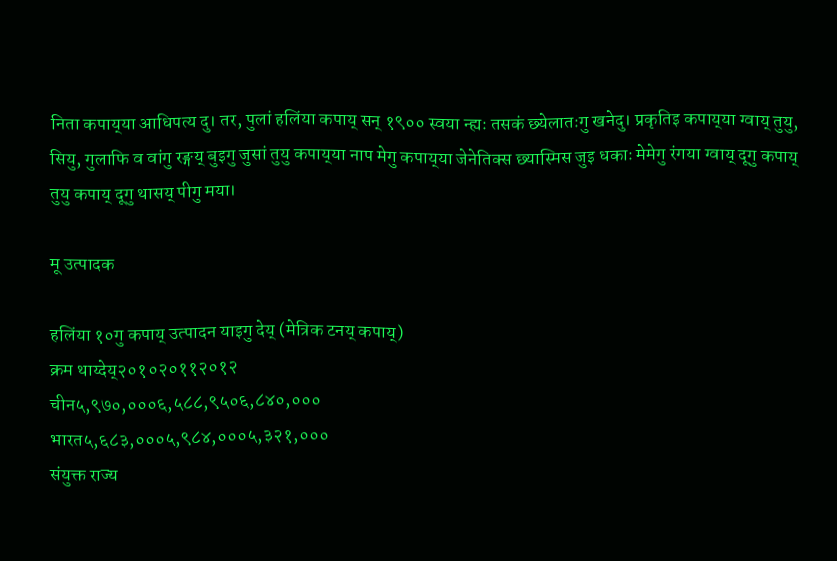निता कपाय्‌या आधिपत्य दु। तर, पुलां हलिंया कपाय् सन् १९०० स्वया न्ह्यः तसकं छ्येलातःगु खनेदु। प्रकृतिइ कपाय्‌या ग्वाय् तुयु, सियु, गुलाफि व वांगु रङ्गय् बुइगु जुसां तुयु कपाय्‌या नाप मेगु कपाय्‌या जेनेतिक्स छ्यास्मिस जुइ धकाः मेमेगु रंगया ग्वाय्‌ दूगु कपाय् तुयु कपाय् दूगु थासय् पीगु मया।

मू उत्पादक

हलिंया १०गु कपाय्‌ उत्पादन याइगु देय्‌ (मेत्रिक टनय् कपाय्)
क्रम थाय्देय्२०१०२०११२०१२
चीन५,९७०,०००६,५८८,९५०६,८४०,०००
भारत५,६८३,०००५,९८४,०००५,३२१,०००
संयुक्त राज्य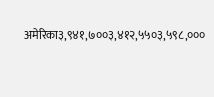अमेरिका३,९४१,७००३,४१२,५५०३,५९८,०००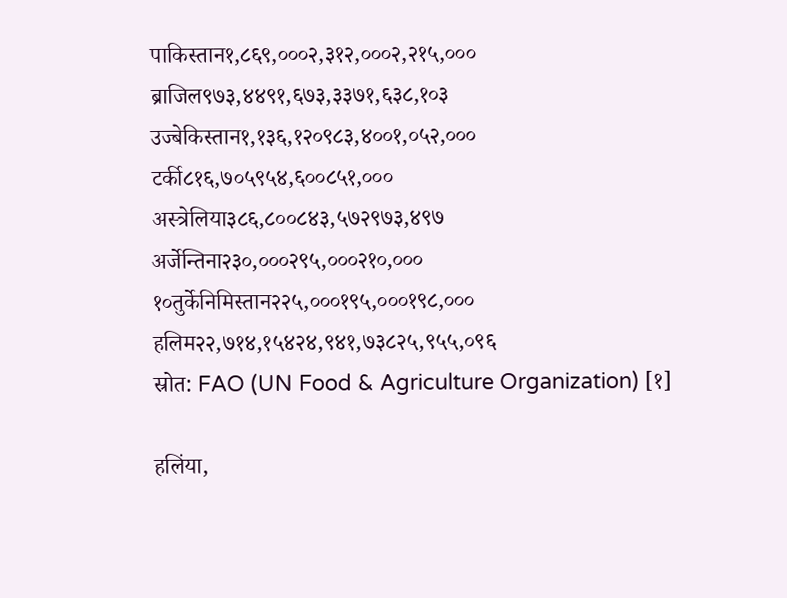पाकिस्तान१,८६९,०००२,३१२,०००२,२१५,०००
ब्राजिल९७३,४४९१,६७३,३३७१,६३८,१०३
उज्बेकिस्तान१,१३६,१२०९८३,४००१,०५२,०००
टर्की८१६,७०५९५४,६००८५१,०००
अस्त्रेलिया३८६,८००८४३,५७२९७३,४९७
अर्जेन्तिना२३०,०००२९५,०००२१०,०००
१०तुर्केनिमिस्तान२२५,०००१९५,०००१९८,०००
हलिम२२,७१४,१५४२४,९४१,७३८२५,९५५,०९६
स्रोत: FAO (UN Food & Agriculture Organization) [१]

हलिंया,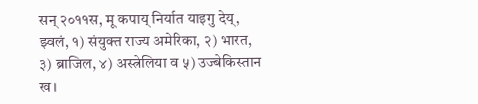सन् २०११स, मू कपाय् निर्यात याइगु देय्‌, झ्वलं, १) संयुक्त राज्य अमेरिका, २) भारत, ३) ब्राजिल, ४) अस्त्रेलिया व ५) उज्बेकिस्तान ख।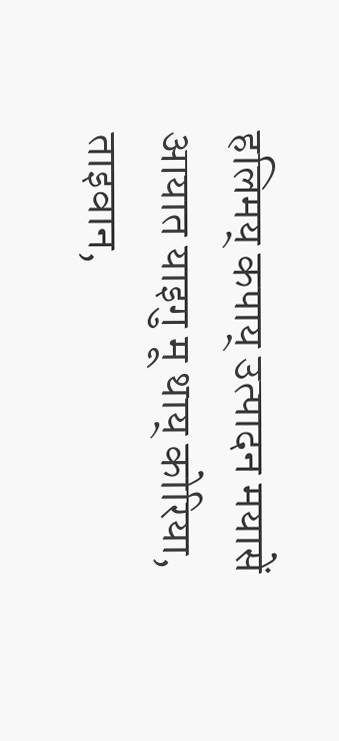हलिमय् कपाय् उत्पादन मयासें आयात याइगु मू थाय् कोरिया, ताइवान,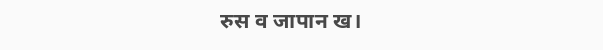रुस व जापान ख।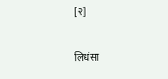[२]

लिधंसा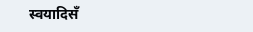स्वयादिसँ